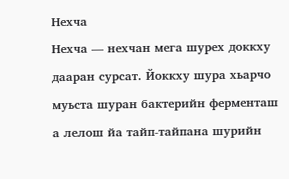Нехча
Нехча — нехчан мега шурех доккху дааран сурсат. Йоккху шура хьарчо муьста шуран бактерийн ферменташ а лелош йа тайп-тайпана шурийн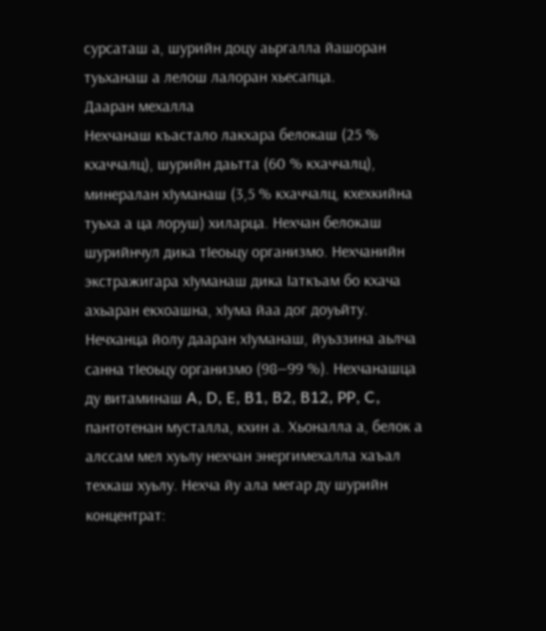сурсаташ а, шурийн доцу аьргалла йашоран туьханаш а лелош лалоран хьесапца.
Дааран мехалла
Нехчанаш къастало лакхара белокаш (25 % кхаччалц), шурийн даьтта (60 % кхаччалц), минералан хӀуманаш (3,5 % кхаччалц, кхехкийна туьха а ца лоруш) хиларца. Нехчан белокаш шурийнчул дика тӀеоьцу организмо. Нехчанийн экстражигара хӀуманаш дика Ӏаткъам бо кхача ахьаран екхоашна, хӀума йаа дог доуьйту. Нечханца йолу дааран хӀуманаш, йуьззина аьлча санна тӀеоьцу организмо (98—99 %). Нехчанашца ду витаминаш A, D, E, B1, B2, B12, PP, C, пантотенан мусталла, кхин а. Хьоналла а, белок а алссам мел хуьлу нехчан энергимехалла хаъал техкаш хуьлу. Нехча йу ала мегар ду шурийн концентрат: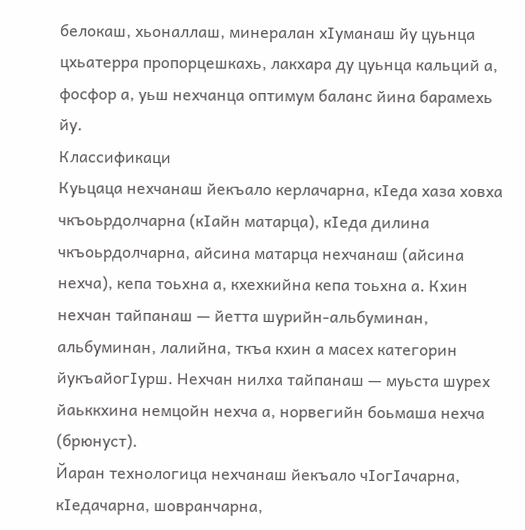белокаш, хьоналлаш, минералан хӀуманаш йу цуьнца цхьатерра пропорцешкахь, лакхара ду цуьнца кальций а, фосфор а, уьш нехчанца оптимум баланс йина барамехь йу.
Классификаци
Куьцаца нехчанаш йекъало керлачарна, кӀеда хаза ховха чкъоьрдолчарна (кӀайн матарца), кӀеда дилина чкъоьрдолчарна, айсина матарца нехчанаш (айсина нехча), кепа тоьхна а, кхехкийна кепа тоьхна а. Кхин нехчан тайпанаш — йетта шурийн-альбуминан, альбуминан, лалийна, ткъа кхин а масех категорин йукъайогӀурш. Нехчан нилха тайпанаш — муьста шурех йаьккхина немцойн нехча а, норвегийн боьмаша нехча (брюнуст).
Йаран технологица нехчанаш йекъало чӀогӀачарна, кӀедачарна, шовранчарна,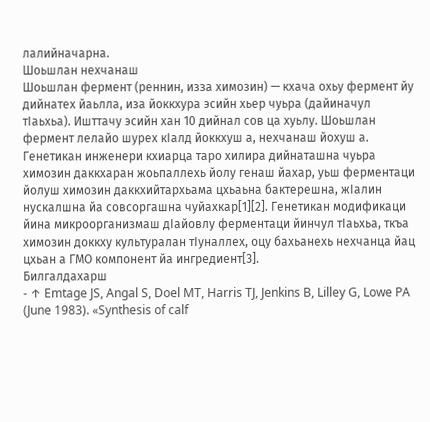лалийначарна.
Шоьшлан нехчанаш
Шоьшлан фермент (реннин, изза химозин) — кхача охьу фермент йу дийнатех йаьлла, иза йоккхура эсийн хьер чуьра (дайиначул тӀаьхьа). Ишттачу эсийн хан 10 дийнал сов ца хуьлу. Шоьшлан фермент лелайо шурех кӀалд йоккхуш а, нехчанаш йохуш а.
Генетикан инженери кхиарца таро хилира дийнаташна чуьра химозин даккхаран жоьпаллехь йолу генаш йахар, уьш ферментаци йолуш химозин даккхийтархьама цхьаьна бактерешна, жӀалин нускалшна йа совсоргашна чуйахкар[1][2]. Генетикан модификаци йина микроорганизмаш дӀайовлу ферментаци йинчул тӀаьхьа, ткъа химозин доккху культуралан тӀуналлех, оцу бахьанехь нехчанца йац цхьан а ГМО компонент йа ингредиент[3].
Билгалдахарш
- ↑ Emtage JS, Angal S, Doel MT, Harris TJ, Jenkins B, Lilley G, Lowe PA (June 1983). «Synthesis of calf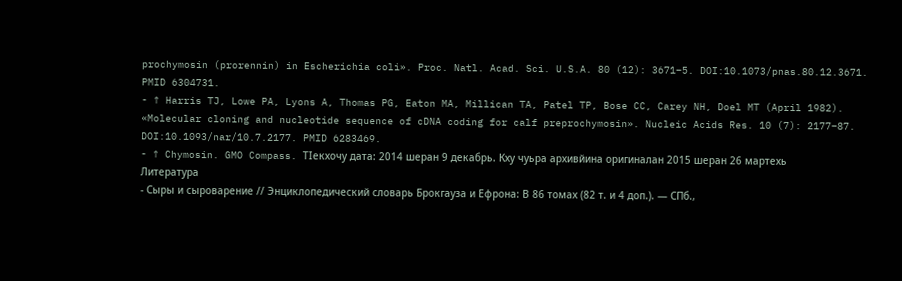prochymosin (prorennin) in Escherichia coli». Proc. Natl. Acad. Sci. U.S.A. 80 (12): 3671–5. DOI:10.1073/pnas.80.12.3671. PMID 6304731.
- ↑ Harris TJ, Lowe PA, Lyons A, Thomas PG, Eaton MA, Millican TA, Patel TP, Bose CC, Carey NH, Doel MT (April 1982). «Molecular cloning and nucleotide sequence of cDNA coding for calf preprochymosin». Nucleic Acids Res. 10 (7): 2177–87. DOI:10.1093/nar/10.7.2177. PMID 6283469.
- ↑ Chymosin. GMO Compass. ТӀекхочу дата: 2014 шеран 9 декабрь. Кху чуьра архивйина оригиналан 2015 шеран 26 мартехь
Литература
- Сыры и сыроварение // Энциклопедический словарь Брокгауза и Ефрона: В 86 томах (82 т. и 4 доп.). — СПб.,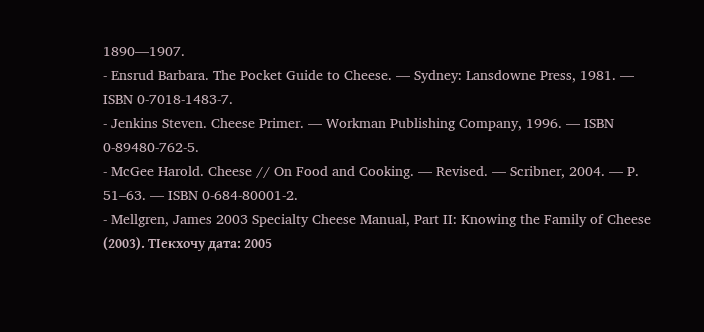1890—1907.
- Ensrud Barbara. The Pocket Guide to Cheese. — Sydney: Lansdowne Press, 1981. — ISBN 0-7018-1483-7.
- Jenkins Steven. Cheese Primer. — Workman Publishing Company, 1996. — ISBN 0-89480-762-5.
- McGee Harold. Cheese // On Food and Cooking. — Revised. — Scribner, 2004. — P. 51–63. — ISBN 0-684-80001-2.
- Mellgren, James 2003 Specialty Cheese Manual, Part II: Knowing the Family of Cheese (2003). ТӀекхочу дата: 2005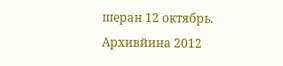шеран 12 октябрь. Архивйина 2012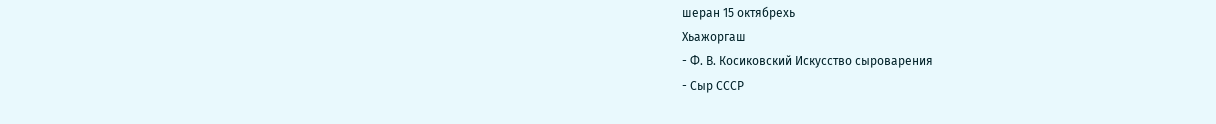шеран 15 октябрехь
Хьажоргаш
- Ф. В. Косиковский Искусство сыроварения
- Сыр СССР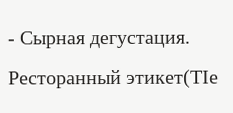- Сырная дегустация. Ресторанный этикет(ТӀе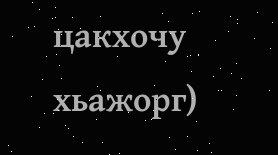цакхочу хьажорг)